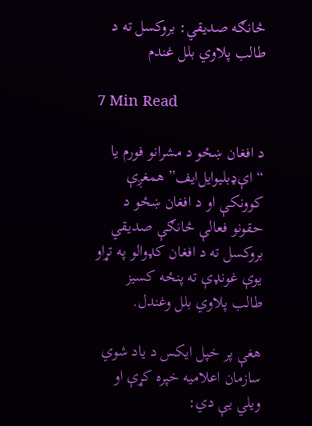څانګه صدیقي: بروکسل ته د طالب پلاوي بلل غندم

7 Min Read

د افغان ښځو د مشرانو فورم یا “اې‌ډبلیوایل‌ایف” همغږې کوونکې او د افغان ښځو د حقونو فعالې څانګې صدیقي بروکسل ته د افغان کډوالو په تړاو یوې غونډې ته پنځه کسیز طالب پلاوي بلل وغندل.

هغې پر خپل ایکس د یاد شوي سازمان اعلامیه خپره کړې او ویلي یې دي: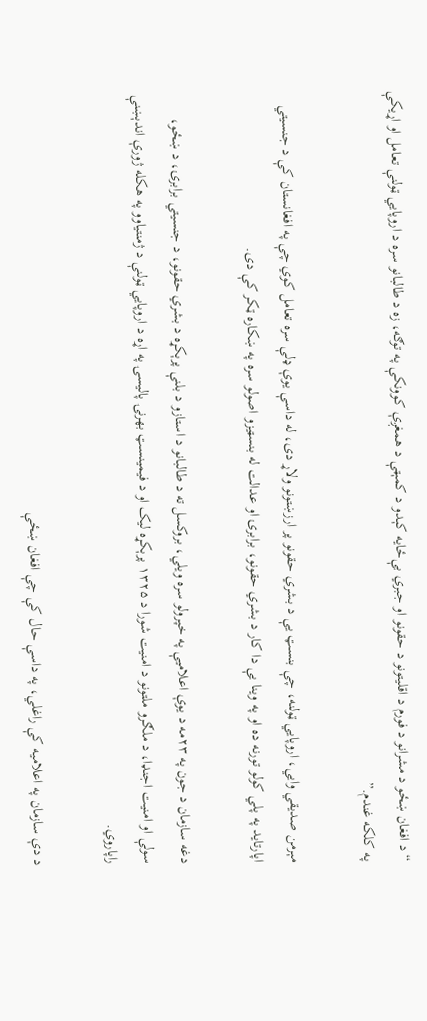“د افغان ښځو د مشرانو د فورم د اقلیتونو د حقونو او جبري بې‌ځایه کېدو د کمېټې د همغږې کوونکې په توګه، زه د طالبانو سره د اروپايي ټولنې تعامل او اړیکې په کلکه غندم.”

مېرمن صدیقي وايي، اروپايي ټولنه، چې بنسټ یې د بشري حقونو پر ارزښتونو ولاړ دی، له داسې یوې ډلې سره تعامل کوي چې په افغانستان کې د جنسیتي اپارتاید په پلي کولو تورنه ده او په وینا یې دا کار د بشري حقونو، برابرۍ او عدالت له بنسټیزو اصولو سره په ښکاره ټکر کې دی.

دغه سازمان د جون په ۲۳مه د یوې اعلامیې په خپرولو سره ویلي، بروکسل ته د طالبانو د استازو د بلنې پرېکړه د بشري حقونو، د جنسیتي برابرۍ، د ښځو، سولې او امنیت اجنډا، د ملګرو ملتونو د امنیت شورا د ۱۳۲۵ پرېکړه لیک او د فیمینسټ بهرنۍ پالیسۍ په اړه د اروپایي ټولنې د ژمنتیاوو په هکله ژورې اندېښنې راپاروي.

د دې سازمان په اعلامیه کې راغلي، په داسې حال کې چې افغان ښځې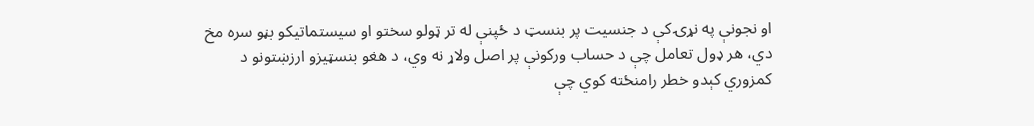او نجونې په نړۍ کې د جنسیت پر بنسټ د ځپنې له تر ټولو سختو او سیستماتیکو بڼو سره مخ دي، هر ډول تعامل چې د حساب ورکونې پر اصل ولاړ نه وي، د هغو بنسټیزو ارزښتونو د کمزوري کېدو خطر رامنځته کوي چې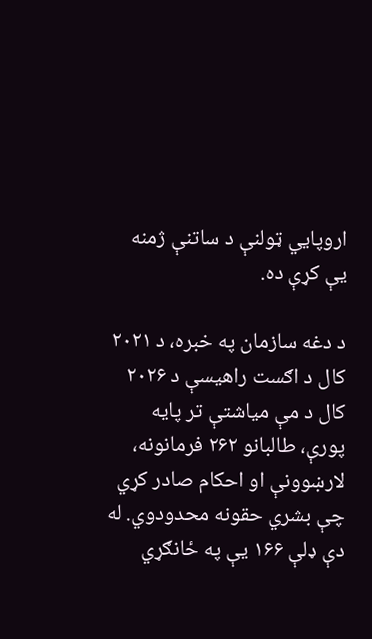اروپایي ټولنې د ساتنې ژمنه یې کړې ده.

د دغه سازمان په خبره، د ۲۰۲۱ کال د اګست راهیسې د ۲۰۲۶ کال د مې میاشتې تر پایه پورې، طالبانو ۲۶۲ فرمانونه، لارښوونې او احکام صادر کړي چې بشري حقونه محدودوي. له دې ډلې ۱۶۶ یې په ځانګړي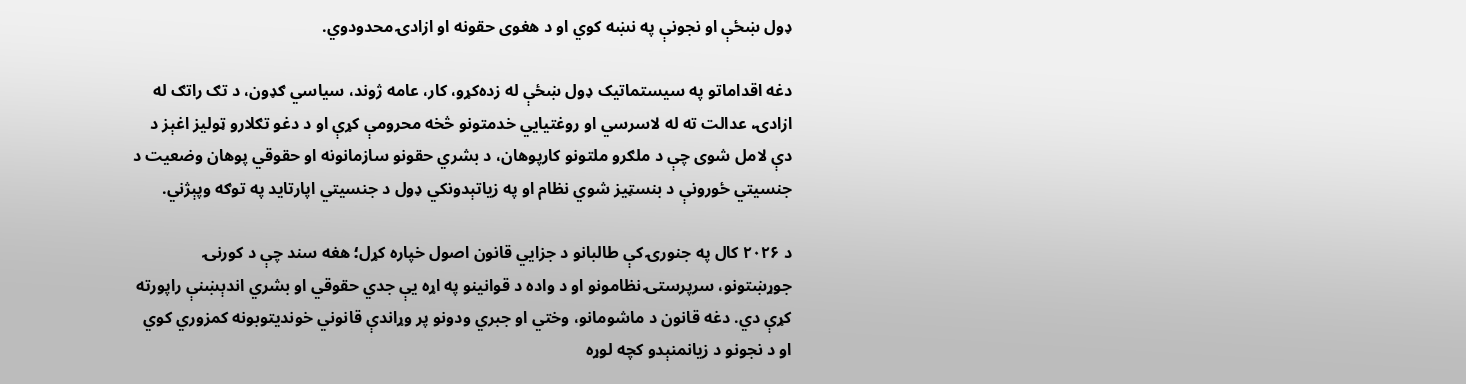ډول ښځې او نجونې په نښه کوي او د هغوی حقونه او ازادۍ محدودوي.

دغه اقداماتو په سیستماتیک ډول ښځې له زده‌کړو، کار، عامه ژوند، سیاسي ګډون، د تګ راتګ له ازادۍ، عدالت ته له لاسرسي او روغتیايي خدمتونو څخه محرومې کړې او د دغو تګلارو ټولیز اغېز د دې لامل شوی چې د ملګرو ملتونو کارپوهان، د بشري حقونو سازمانونه او حقوقي پوهان وضعیت د جنسیتي ځورونې د بنسټیز شوي نظام او په زیاتېدونکي ډول د جنسیتي اپارتاید په توګه وپېژني.

د ۲۰۲۶ کال په جنورۍ کې طالبانو د جزايي قانون اصول خپاره کړل؛ هغه سند چې د کورنۍ جوړښتونو، سرپرستۍ نظامونو او د واده د قوانینو په اړه یې جدي حقوقي او بشري اندېښنې راپورته کړې دي. دغه قانون د ماشومانو، وختي او جبري ودونو پر وړاندې قانوني خوندیتوبونه کمزوري کوي او د نجونو د زیانمنېدو کچه لوړه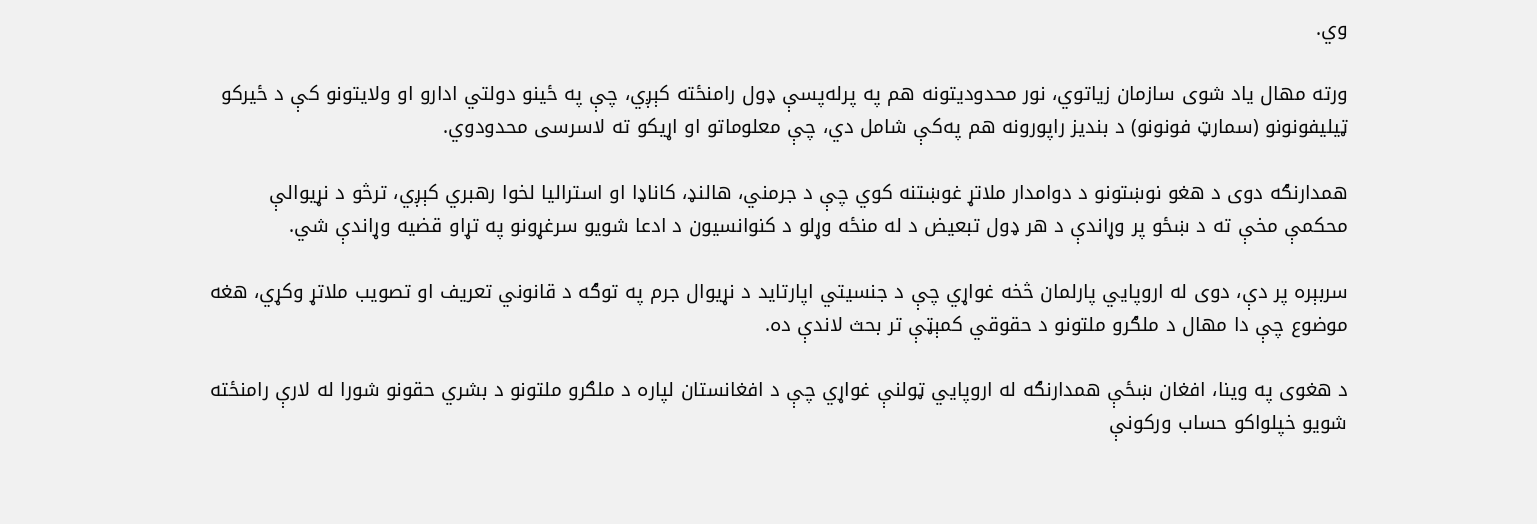وي.

ورته مهال یاد شوی سازمان زیاتوي، نور محدودیتونه هم په پرله‌پسې ډول رامنځته کېږي، چې په ځینو دولتي ادارو او ولایتونو کې د ځیرکو ټیلیفونونو (سمارټ فونونو) د بندیز راپورونه هم په‌کې شامل دي، چې معلوماتو او اړیکو ته لاسرسی محدودوي.

همدارنګه دوی د هغو نوښتونو د دوامدار ملاتړ غوښتنه کوي چې د جرمني، هالنډ، کاناډا او استرالیا لخوا رهبري کېږي، ترڅو د نړیوالې محکمې مخې ته د ښځو پر وړاندې د هر ډول تبعیض د له منځه وړلو د کنوانسیون د ادعا شویو سرغړونو په تړاو قضیه وړاندې شي.

سربېره پر دې، دوی له اروپایي پارلمان څخه غواړي چې د جنسیتي اپارتاید د نړیوال جرم په توګه د قانوني تعریف او تصویب ملاتړ وکړي، هغه موضوع چې دا مهال د ملګرو ملتونو د حقوقي کمېټې تر بحث لاندې ده.

د هغوی په وینا، افغان ښځې همدارنګه له اروپایي ټولنې غواړي چې د افغانستان لپاره د ملګرو ملتونو د بشري حقونو شورا له لارې رامنځته شویو خپلواکو حساب ورکونې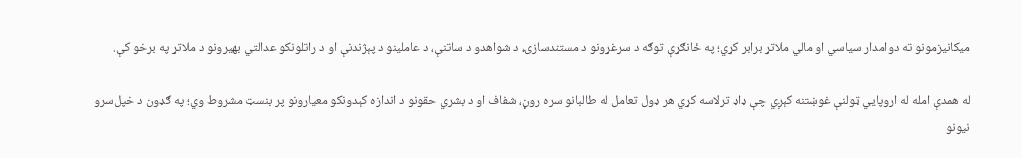میکانیزمونو ته دوامدار سیاسي او مالي ملاتړ برابر کړي؛ په ځانګړې توګه د سرغړونو د مستندسازۍ، د شواهدو د ساتنې، د عاملینو د پېژندنې او د راتلونکو عدالتي بهیرونو د ملاتړ په برخو کې.

له همدې امله له اروپایي ټولنې غوښتنه کېږي چې ډاډ ترلاسه کړي هر ډول تعامل له طالبانو سره روڼ، شفاف او د بشري حقونو د اندازه کېدونکو معیارونو پر بنسټ مشروط وي؛ په ګډون د خپل‌سرو نیونو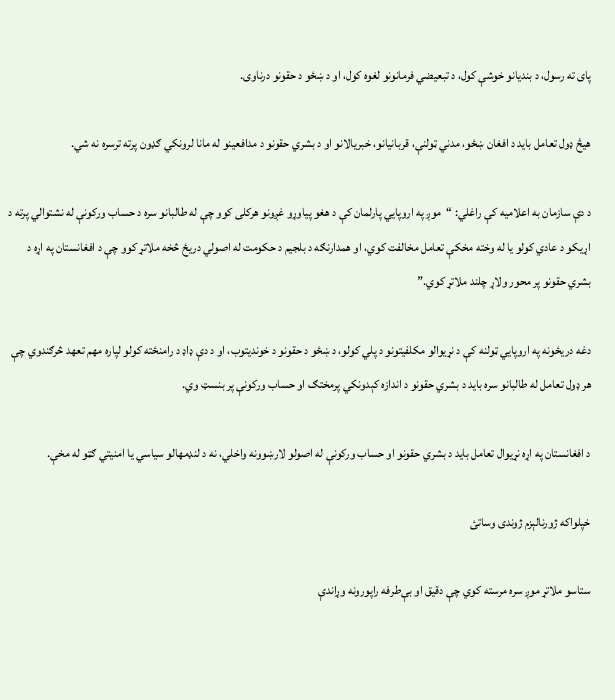پای ته رسول، د بندیانو خوشې کول، د تبعیضي فرمانونو لغوه کول، او د ښځو د حقونو درناوی.

هیڅ ډول تعامل باید د افغان ښځو، مدني ټولنې، قربانیانو، خبریالانو او د بشري حقونو د مدافعینو له مانا لرونکي ګډون پرته ترسره نه شي.

د دې سازمان به اعلامیه کې راغلي: “موږ په اروپایي پارلمان کې د هغو پیاوړو غږونو هرکلی کوو چې له طالبانو سره د حساب ورکونې له نشتوالي پرته د اړیکو د عادي کولو یا له وخته مخکې تعامل مخالفت کوي، او همدارنګه د بلجیم د حکومت له اصولي دریځ څخه ملاتړ کوو چې د افغانستان په اړه د بشري حقونو پر محور ولاړ چلند ملاتړ کوي.”

دغه دریځونه په اروپایي ټولنه کې د نړیوالو مکلفیتونو د پلي کولو، د ښځو د حقونو د خوندیتوب، او د دې ډاډ د رامنځته کولو لپاره مهم تعهد څرګندوي چې هر ډول تعامل له طالبانو سره باید د بشري حقونو د اندازه کېدونکي پرمختګ او حساب ورکونې پر بنسټ وي.

د افغانستان په اړه نړیوال تعامل باید د بشري حقونو او حساب ورکونې له اصولو لارښوونه واخلي، نه د لنډمهالو سیاسي یا امنیتي ګټو له مخې.

خپلواکه ژورنالېزم ژوندی وساتئ

ستاسو ملاتړ موږ سره مرسته کوي چې دقیق او بې‌طرفه راپورونه وړاندې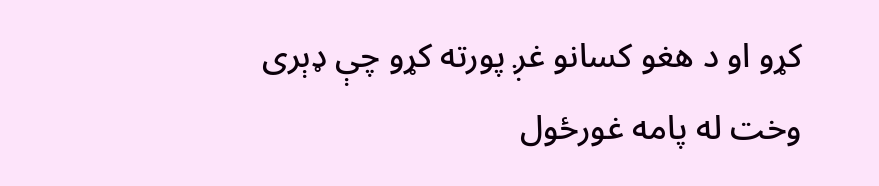کړو او د هغو کسانو غږ پورته کړو چې ډېری وخت له پامه غورځول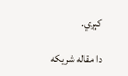کېږي.

دا مقاله شریکه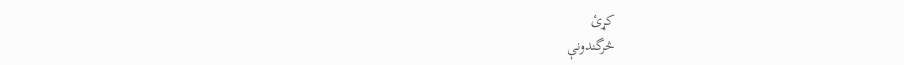کړئ
څرگندونې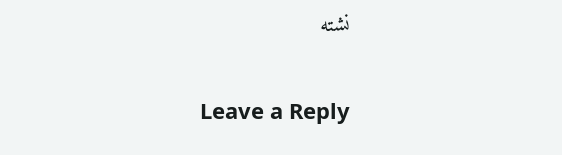نشته

Leave a Reply